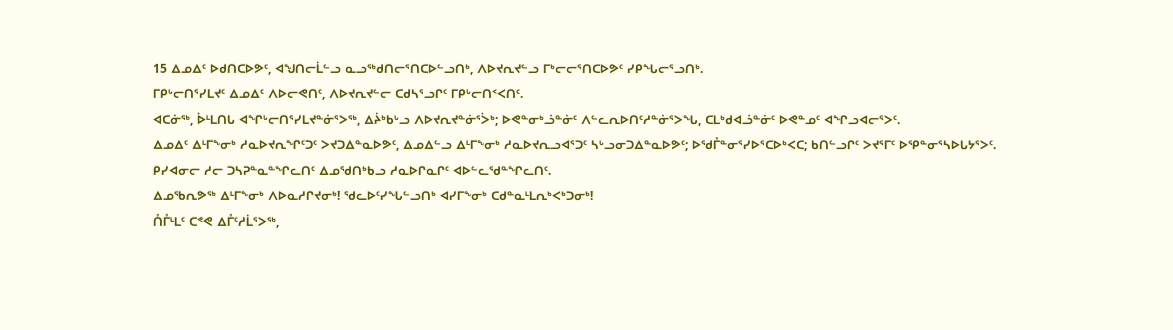15 ᐃᓄᐃᑦ ᐅᑯᑎᑕᐅᕗᑦ, ᐊᖑᑎᓕᒫᓪᓗ ᓇᓗᖅᑯᑎᓕᕐᑎᑕᐅᓪᓗᑎᒃ, ᐱᐅᔪᕆᔪᓪᓗ ᒥᒃᓕᓕᕐᑎᑕᐅᕗᑦ ᓯᑭᖓᓕᕐᓗᑎᒃ.
ᒥᑭᒡᓕᑎᕐᓯᒪᔪᑦ ᐃᓄᐃᑦ ᐱᐅᓕᕙᑎᑦ, ᐱᐅᔪᕆᔪᓪᓕ ᑕᑯᓴᕐᓗᒋᑦ ᒥᑭᒡᓕᑎᑉᐸᑎᑦ.
ᐊᑕᓃᖅ, ᐆᒻᒪᑎᒐ ᐊᖏᒡᓕᑎᕐᓯᒪᔪᓐᓃᕐᐳᖅ, ᐃᔩᒃᑲᒡᓗ ᐱᐅᔪᕆᔪᓐᓃᕐᐴᒃ; ᐅᕙᓐᓂᒃᓘᓐᓃᑦ ᐱᓪᓚᕆᐅᑎᑦᓱᓐᓃᕐᐳᖓ, ᑕᒪᒃᑯᐊᓘᓐᓃᑦ ᐅᕙᓐᓄᑦ ᐊᖏᓗᐊᓕᕐᐳᑦ.
ᐃᓄᐃᑦ ᐃᒻᒥᖕᓂᒃ ᓱᓇᐅᔪᕆᖏᑦᑐᑦ ᐳᔪᑐᐃᓐᓇᐅᕗᑦ, ᐃᓄᐃᓪᓗ ᐃᒻᒥᖕᓂᒃ ᓱᓇᐅᔪᕆᓗᐊᕐᑐᑦ ᓴᒡᓗᓂᑐᐃᓐᓇᐅᕗᑦ; ᐅᖁᒤᓐᓂᕐᓯᐅᕐᑕᐅᒃᐸᑕ; ᑲᑎᓪᓗᒋᑦ ᐳᔪᕐᒥᑦ ᐅᕿᓐᓂᕐᓴᐅᒐᔭᕐᐳᑦ.
ᑭᓯᐊᓂᓕ ᓱᓕ ᑐᓴᕈᓐᓇᓐᖏᓚᑎᑦ ᐃᓄᖁᑎᒃᑲᓗ ᓱᓇᐅᒋᓇᒋᑦ ᐊᐅᓪᓚᖁᓐᖏᓚᑎᑦ.
ᐃᓄᖃᕆᕗᖅ ᐃᒻᒥᖕᓂᒃ ᐱᐅᓇᓱᒋᔪᓂᒃ! ᖁᓚᐅᑦᓯᖓᓪᓗᑎᒃ ᐊᓯᒥᖕᓂᒃ ᑕᑯᓐᓇᒻᒪᕆᒃᐸᒃᑐᓂᒃ!
ᑍᒤᒻᒪᑦ ᑕᕝᕙ ᐃᒤᑦᓱᒫᕐᐳᖅ,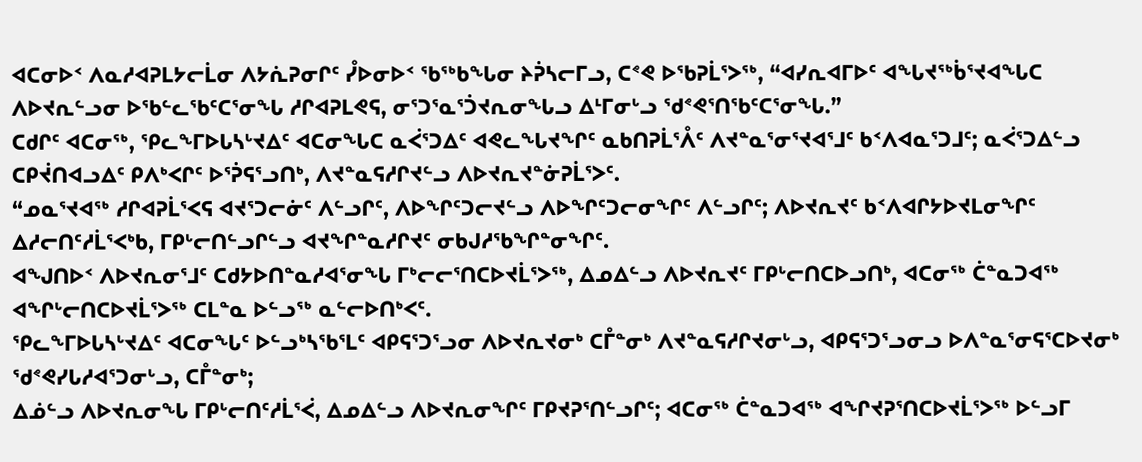ᐊᑕᓂᐅᑉ ᐱᓇᓱᐊᕈᒪᔭᓕᒫᓂ ᐱᔭᕇᕈᓂᒋᑦ ᓮᐅᓂᐅᑉ ᖃᖅᑲᖓᓂ ᔨᕉᓴᓕᒥᓗ, ᑕᕝᕙ ᐅᖃᕈᒫᕐᐳᖅ, “ᐊᓯᕆᐊᒥᐅᑦ ᐊᖓᔪᖅᑳᕐᔪᐊᖓᑕ ᐱᐅᔪᕆᓪᓗᓂ ᐅᖃᓪᓚᖃᑦᑕᕐᓂᖓ ᓱᒋᐊᕈᒪᕙᕋ, ᓂᕐᑐᕐᓇᕐᑑᔪᕆᓂᖓᓗ ᐃᒻᒥᓂᒡᓗ ᖁᕝᕙᕐᑎᖃᑦᑕᕐᓂᖓ.”
ᑕᑯᒋᑦ ᐊᑕᓂᖅ, ᕿᓚᖕᒥᐅᒐᓴᒡᔪᐃᑦ ᐊᑕᓂᖓᑕ ᓇᐹᕐᑐᐃᑦ ᐊᕙᓚᖓᔪᖏᑦ ᓇᑲᑎᕈᒫᕐᐰᑦ ᐱᔪᓐᓇᕐᓂᕐᔪᐊᕐᒧᑦ ᑲᑉᐱᐊᓇᕐᑐᒧᑦ; ᓇᐹᕐᑐᐃᓪᓗ ᑕᑭᔫᑎᐊᓗᐃᑦ ᑭᐱᒃᐸᒋᑦ ᐅᕐᕉᕋᕐᓗᑎᒃ, ᐱᔪᓐᓇᕋᓱᒋᔪᓪᓗ ᐱᐅᔪᕆᔪᓐᓃᕈᒫᕐᐳᑦ.
“ᓄᓇᕐᔪᐊᖅ ᓱᒋᐊᕈᒫᕐᐸᕋ ᐊᔪᕐᑐᓕᓃᑦ ᐱᓪᓗᒋᑦ, ᐱᐅᖏᑦᑐᓕᔪᓪᓗ ᐱᐅᖏᑦᑐᓕᓂᖏᑦ ᐱᓪᓗᒋᑦ; ᐱᐅᔪᕆᔪᑦ ᑲᑉᐱᐊᒋᔭᐅᔪᒪᓂᖏᑦ ᐃᓱᓕᑎᑦᓱᒫᕐᐸᒃᑲ, ᒥᑭᒡᓕᑎᓪᓗᒋᓪᓗ ᐊᔪᖏᓐᓇᓱᒋᔪᑦ ᓂᑲᒍᓱᖃᖏᓐᓂᖏᑦ.
ᐊᖑᑎᐅᑉ ᐱᐅᔪᕆᓂᕐᒧᑦ ᑕᑯᔭᐅᑎᓐᓇᓱᐊᕐᓂᖓ ᒥᒃᓕᓕᕐᑎᑕᐅᔪᒫᕐᐳᖅ, ᐃᓄᐃᓪᓗ ᐱᐅᔪᕆᔪᑦ ᒥᑭᒡᓕᑎᑕᐅᓗᑎᒃ, ᐊᑕᓂᖅ ᑖᓐᓇᑐᐊᖅ ᐊᖏᒡᓕᑎᑕᐅᔪᒫᕐᐳᖅ ᑕᒪᓐᓇ ᐅᓪᓗᖅ ᓇᓪᓕᐅᑎᒃᐸᑦ.
ᕿᓚᖕᒥᐅᒐᓴᒡᔪᐃᑦ ᐊᑕᓂᖓᑦ ᐅᓪᓗᒃᓴᖃᕐᒪᑦ ᐊᑭᕋᕐᑐᕐᓗᓂ ᐱᐅᔪᕆᔪᓂᒃ ᑕᒤᓐᓂᒃ ᐱᔪᓐᓇᕋᓱᒋᔪᓂᒡᓗ, ᐊᑭᕋᕐᑐᕐᓗᓂᓗ ᐅᐱᓐᓇᕐᓂᕋᕐᑕᐅᔪᓂᒃ ᖁᕝᕙᓯᒐᓱᐊᕐᑐᓂᒡᓗ, ᑕᒤᓐᓂᒃ;
ᐃᓅᓪᓗ ᐱᐅᔪᕆᓂᖓ ᒥᑭᒡᓕᑎᑦᓱᒫᕐᐹ, ᐃᓄᐃᓪᓗ ᐱᐅᔪᕆᓂᖏᑦ ᒥᑭᔪᕈᕐᑎᓪᓗᒋᑦ; ᐊᑕᓂᖅ ᑖᓐᓇᑐᐊᖅ ᐊᖏᔪᕈᕐᑎᑕᐅᔪᒫᕐᐳᖅ ᐅᓪᓗᒥ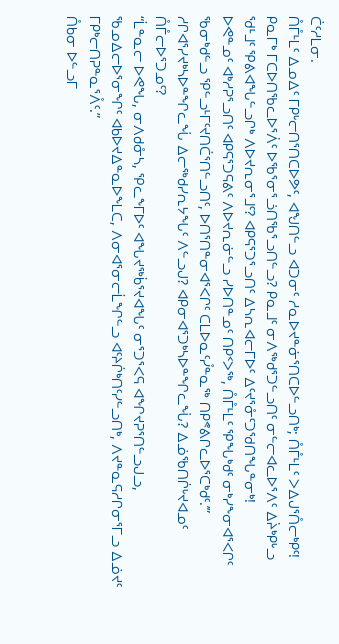ᑖᑦᓱᒪᓂ.
ᑍᒤᒻᒪᑦ ᐃᓄᐃᑦ ᒥᑭᒡᓕᑎᕐᑎᑕᐅᕗᑦ, ᐊᖑᑎᓪᓗ ᐊᑐᓂᑦ ᓱᓇᐅᔪᓐᓃᕐᑎᑕᐅᓪᓗᑎᒃ; ᑍᒤᒻᒪᑦ ᐳᐃᒍᕐᑍᓕᒃᑭᑦ!
ᑭᓇᒥᒃ ᒥᑕᐅᑎᖃᓚᐅᕐᐲᑦ ᐅᖃᕐᓂᕐᓘᑎᖃᕐᓗᑎᓪᓗ? ᑭᓇᒧᑦ ᓂᐱᖅᑯᕐᑐᓪᓗᑎᑦ ᓂᓪᓕᐊᓚᐅᕐᐱᑦ ᐃᔩᒃᑭᒡᓗ ᖁᒻᒧᑦ ᕿᕕᐊᖓᓪᓗᒋᒃ ᐱᐅᔪᕆᓂᕐᒧᑦ? ᐊᑭᕋᕐᑐᕐᓗᑎᑦ ᐃᓴᕆᐊᓕᒥᐅᑦ ᐃᑦᔪᕐᓁᑦᑐᖁᑎᖓᓐᓂᒃ!
ᐅᕙᓐᓄᑦ ᐊᒃᓱᕈᕐᓗᑎᑦ ᐊᑭᕋᕐᑐᕋᕕᑦ ᐱᐅᔪᕆᓃᓪᓗ ᓯᐅᑎᓐᓄᑦ ᑎᑭᑉᐳᖅ, ᑍᒤᒻᒪᑦ ᕿᖓᒃᑯᑦ ᓂᒃᓯᖕᓂᐊᕐᐸᒋᑦ ᖃᓂᒃᑯᓪᓗ ᕿᓪᓗᒻᒥᑦᔪᑎᑖᕐᑎᓪᓗᑎᑦ, ᐅᑎᕐᑎᓐᓂᐊᕐᐸᒋᑦ ᑕᒪᐅᓇᑦᓮᓐᓇᖅ ᑎᑭᕝᕕᒋᓚᐅᕐᑕᒃᑯᑦ.’”
ᓱᒋᐊᕐᓯᔪᒃᓴᐅᓐᖏᓚᖔ ᐃᓕᖅᑯᓯᕆᔭᖓᑦ ᐱᓪᓗᒍ? ᐊᑭᓂᐊᕐᑐᒃᓴᐅᓐᖏᓚᖔ? ᐃᓅᖃᑎᒌᒡᔪᐊᓄᑦ ᑍᒤᓕᐅᕐᑐᓄᑦ?
“ᒫᓐᓇᓕ ᐅᕙᖓ, ᓂᐱᑯᓁᓴ, ᕿᓚᖕᒥᐅᑦ ᐊᖓᔪᖅᑳᕐᔪᐊᖓᑦ ᓂᕐᑐᕐᐸᕋ ᐊᖏᔪᕈᕐᑎᓪᓗᒍᓗ, ᖃᓄᐃᓕᐅᕐᓂᖏᑦ ᐊᑲᐅᔪᐃᓐᓇᐅᖕᒪᑕ, ᐱᓂᐊᕐᓂᓕᒫᖏᓪᓗ ᐊᑦᔨᒌᒃᑎᑦᓯᓪᓗᑎᒃ, ᐱᔪᓐᓇᕋᓱᒋᓂᕐᒥᓗ ᐃᓅᔪᑦ ᒥᑭᒃᓕᑎᕈᓐᓇᕐᐰᑦ.”
ᑍᑲᓂ ᐅᓪᓗᒥ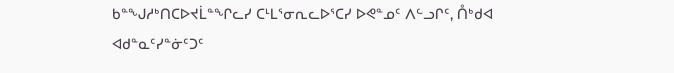ᑲᓐᖑᓱᒃᑎᑕᐅᔪᒫᓐᖏᓚᓯ ᑕᒻᒪᕐᓂᕆᓚᐅᕐᑕᓯ ᐅᕙᓐᓄᑦ ᐱᓪᓗᒋᑦ, ᑍᒃᑯᐊ ᐊᑯᓐᓇᑦᓯᓐᓃᑦᑐᑦ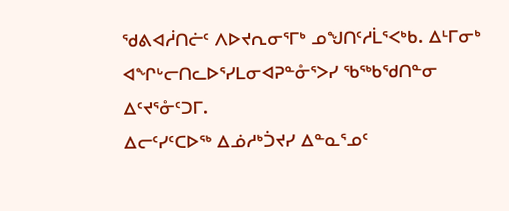ᖁᕕᐊᓲᑎᓖᑦ ᐱᐅᔪᕆᓂᕐᒥᒃ ᓄᖑᑎᑦᓱᒫᕐᐸᒃᑲ. ᐃᒻᒥᓂᒃ ᐊᖏᒡᓕᑎᓚᐅᕐᓯᒪᓂᐊᕈᓐᓁᕐᐳᓯ ᖃᖅᑲᖁᑎᓐᓂ ᐃᑦᔪᕐᓁᑦᑐᒥ.
ᐃᓕᑦᓯᑦᑕᐅᖅ ᐃᓅᓱᒃᑑᔪᓯ ᐃᓐᓇᕐᓄᑦ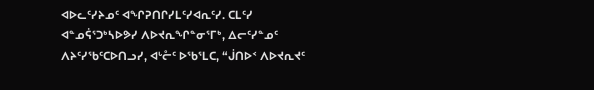ᐊᐅᓚᑦᓯᔨᓄᑦ ᐊᖏᕈᑎᒋᓯᒪᑦᓯᐊᕆᑦᓯ. ᑕᒪᑦᓯ ᐊᓐᓄᕌᕐᑐᒃᓴᐅᕗᓯ ᐱᐅᔪᕆᖏᓐᓂᕐᒥᒃ, ᐃᓕᑦᓯᓐᓄᑦ ᐱᔨᑦᓯᖃᑦᑕᐅᑎᓗᓯ, ᐊᒡᓔᑦ ᐅᖃᕐᒪᑕ, “ᒎᑎᐅᑉ ᐱᐅᔪᕆᔪᑦ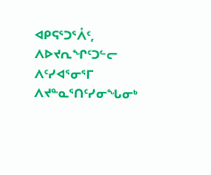ᐊᑭᕋᕐᑐᕐᐰᑦ, ᐱᐅᔪᕆᖏᑦᑐᓪᓕ ᐱᑦᓯᐊᕐᓂᕐᒥ ᐱᔪᓐᓇᕐᑎᑦᓯᓂᖓᓂᒃ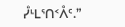ᓮᒻᒪᕐᑎᑉᐰᑦ.”